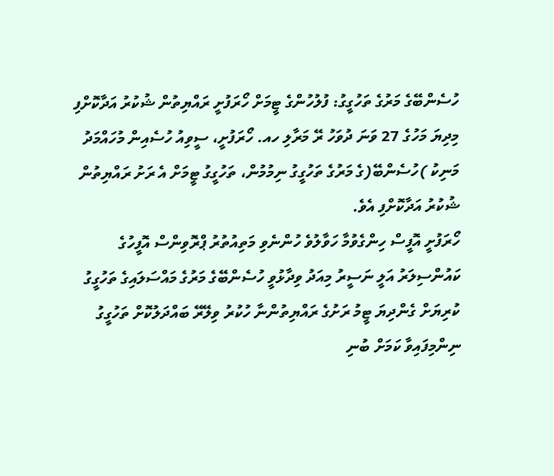ހުސެންބޭގެ މަރުގެ ތަހުގީގު: ފުލުހުންގެ ޓީމަށް ހޯރަފުށީ ރައްޔިތުން ޝުކުރު އަދާކޮށްފި
މިދިޔަ މަހުގެ 27 ވަނަ ދުވަހު ރޭ މަރާލި ހއ. ހޯރަފުށީ، ސީވިއު ހުސެއިން މުހައްމަދު މަނިކު )ހުސެންބޭ(ގެ މަރުގެ ތަހުގީގު ނިމުމުން، ތަހުގީގު ޓީމަށް އެ ރަށު ރައްޔިތުން ޝުކުރު އަދާކޮށްފި އެވެ.
ހޯރަފުށީ އޮފީސް ހިންގެވުމާ ހަވާލުވެ ހުންނެވި މަތިއުތުރު ޕްރޮވިންސް އޮފީހުގެ ކައުންސިލަރު އަލީ ނަސީރު މިއަދު ވިދާޅުވީ ހުސެންބޭގެ މަރުގެ މައްސަލައިގެ ތަހުގީގު ކުރިޔަށް ގެންދިޔަ ޓީމު ރަށުގެ ރައްޔިތުންނާ ހުކުރު ވިލޭރޭ ބައްދަލުކޮށް ތަހުގީގު ނިންމިފައިވާ ކަމަށް ބުނި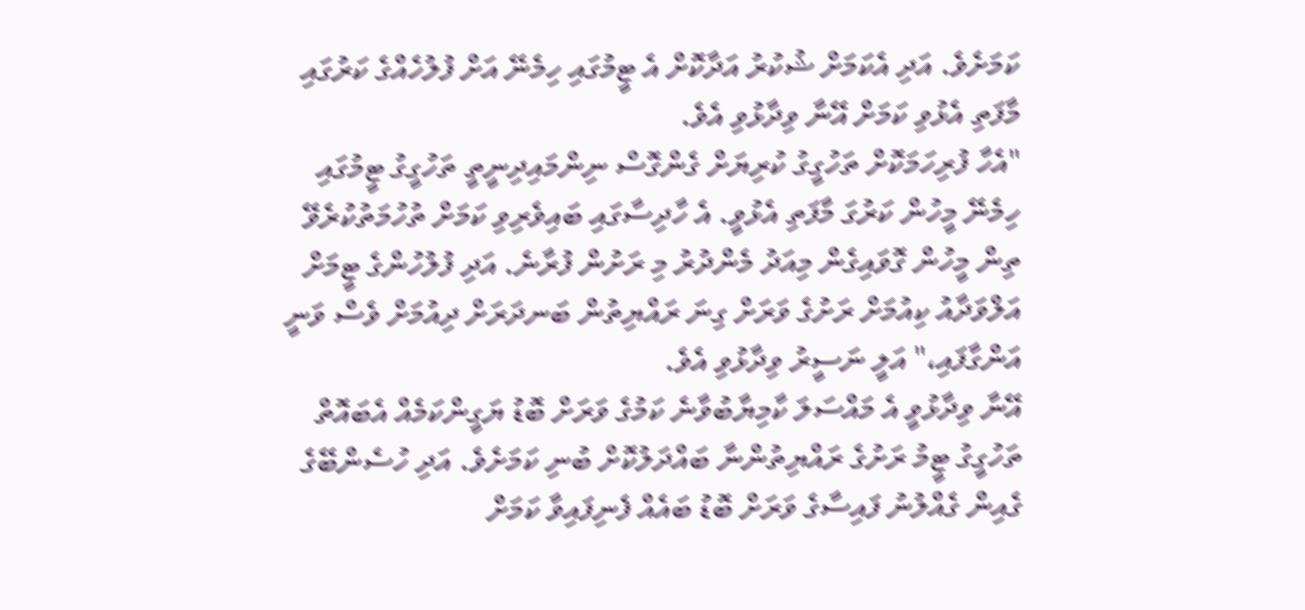ކަމަށެވެ. އަދި އެކަމަށް ޝުކުރު އަދާކޮށް އެ ޓީމުގައި ހިމެނޭ އަށް ފުލުހެއްގެ ކަރުގައި މާފަތި އެޅުވި ކަމަށް އޭނާ ވިދާޅުވި އެވެ.
"އެހާ ފުރިހަމަކޮށް ތަހުގީގު ކުރިޔަށް ގެންގޮސް ނިންމައިދިނީތީ ތަހުގީގު ޓީމުގައި ހިމެނޭ މީހުން ކަރުގަ މާފަތި އެޅުވީ. އެ ހާދިސާގައި ބައިވެރިވި ކަމަށް ތުހުމަތުކުރެވޭ ތިން މީހުން ގޮވައިގެން މިއަދު މެންދުރު މި ރަށުން ފުރާނެ. އަދި ފުލުހުންގެ ޓީމަށް އަލްވަދާއު ކިއުމަށް ރަށުގެ ވަރަށް ގިނަ ރައްޔިތުން ބަނދަރަށް ދިއުމަށް ވެސް ވަނީ އަންގާފައި،" އަލީ ނަސީރު ވިދާޅުވި އެވެ.
އޭނާ ވިދާޅުވީ އެ މައްސަލަ ކާމިޔާބުވާނެ ކަމުގެ ވަރަށް ބޮޑު ޔަގީންކަމެއް އެބައޮތް ތަހުގީގު ޓީމު ރަށުގެ ރައްޔިތުންނާ ބައްދަލުކޮށް ބުނި ކަމަށެވެ. އަދި ހުސެންބޭގެ ގެއިން ގެއްލުނު ފައިސާގެ ވަރަށް ބޮޑު ބައެއް ފެނިފައިވާ ކަމަށް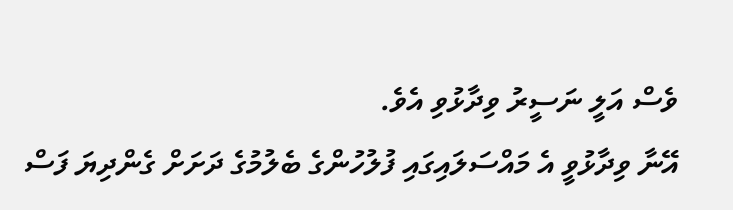ވެސް އަލީ ނަސީރު ވިދާޅުވި އެވެ.
އޭނާ ވިދާޅުވީ އެ މައްސަލައިގައި ފުލުހުންގެ ބެލުމުގެ ދަށަށް ގެންދިޔަ ފަސް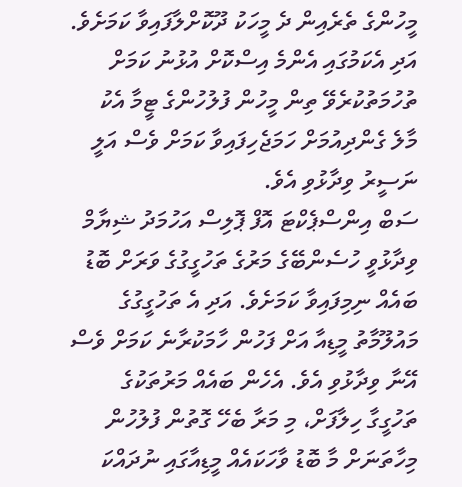މީހުންގެ ތެރެއިން ދެ މީހަކު ދޫކޮށްލާފައިވާ ކަމަށެވެ. އަދި އެކަމުގައި އެންމެ އިސްކޮށް އުޅުނު ކަމަށް ތުހުމަތުކުރެވޭ ތިން މީހުން ފުލުހުންގެ ޓީމާ އެކު މާލެ ގެންދިއުމަށް ހަމަޖެހިފައިވާ ކަމަށް ވެސް އަލީ ނަސީރު ވިދާޅުވި އެވެ.
ސަބް އިންސްޕެކްޓަ އޮފް ޕޮލިސް އަހުމަދު ޝިޔާމް ވިދާޅުވީ ހުސެންބޭގެ މަރުގެ ތަހުގީގުގެ ވަރަށް ބޮޑު ބައެއް ނިމިފައިވާ ކަމަށެވެ. އަދި އެ ތަހުގީގުގެ މައުލޫމާތު މީޑިއާ އަށް ފަހުން ހާމަކުރާނެ ކަމަށް ވެސް އޭނާ ވިދާޅުވި އެވެ. އެހެން ބައެއް މަރުތަކުގެ ތަހުގީގާ ހިލާފަށް، މި މަރާ ބެހޭ ގޮތުން ފުލުހުން މިހާތަނަށް މާ ބޮޑު ވާހަކައެއް މީޑިއާގައި ނުދައްކަ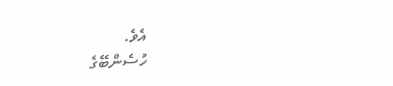އެވެ.
ހުސެންބޭގެ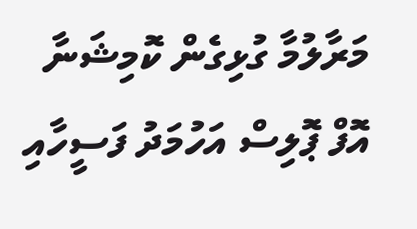މަރާލުމާ ގުޅިގެން ކޮމިޝަނާ އޮފް ޕޮލިސް އަހުމަދު ފަސީހާއި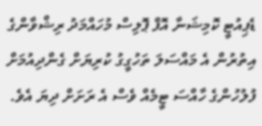ޑެޕިއުޓީ ކޮމިޝަނާ އޮފް ޕޮލިސް މުހައްމަދު ރިޝްވާންގެ އިތުރުން އެ މައްސަލަ ތަހުގީގު ކުރިޔަށް ގެންދިއުމަށް ފުލުހުންގެ ހާއްސަ ޓީމެއް ވެސް އެ ރަށަށް ދިޔަ އެވެ.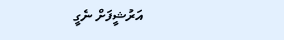އަރުޝީފަށް ނެގީ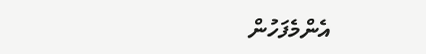އެންމެފަހުން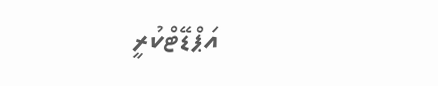އަޕްޑޭޓްކުރީ